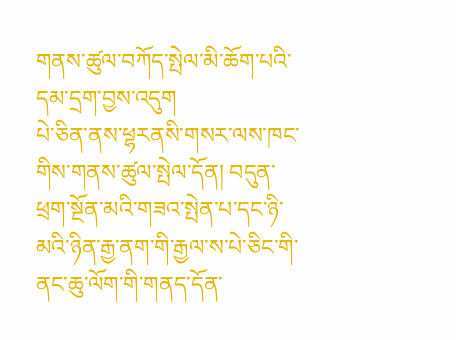གནས་ཚུལ་བཀོད་སྤེལ་མི་ཆོག་པའི་དམ་དྲག་བྱས་འདུག
པེ་ཅིན་ནས་ཕྷརནསི་གསར་ལས་ཁང་གིས་གནས་ཚུལ་སྤེལ་དོན། བདུན་ཕྲག་སྔོན་མའི་གཟའ་སྤེན་པ་དང་ཉི་མའི་ཉིན་རྒྱ་ནག་གི་རྒྱལ་ས་པེ་ཅིང་གི་ནང་ཆུ་ལོག་གི་གནད་དོན་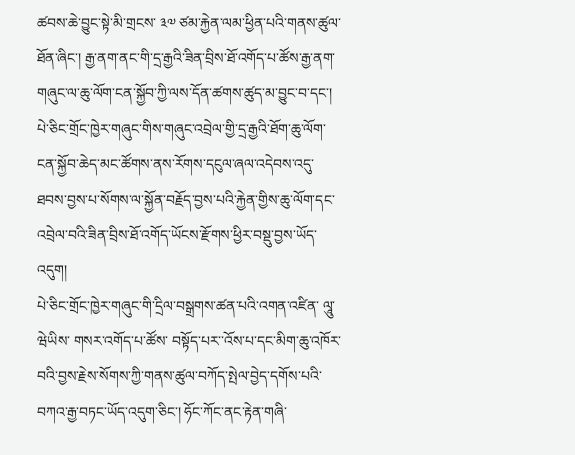ཚབས་ཆེ་བྱུང་སྟེ་མི་གྲངས་ ༣༧ ཙམ་རྐྱེན་ལམ་ཕྱིན་པའི་གནས་ཚུལ་ཐོན་ཞིང་། རྒྱ་ནག་ནང་གི་དྲ་རྒྱའི་ཟིན་བྲིས་ཐོ་འགོད་པ་ཚོས་རྒྱ་ནག་གཞུང་ལ་ཆུ་ལོག་ངན་སྐྱོབ་ཀྱི་ལས་དོན་ཚགས་ཚུད་མ་བྱུང་བ་དང་། པེ་ཅིང་གྲོང་ཁྱེར་གཞུང་གིས་གཞུང་འབྲེལ་གྱི་དྲ་རྒྱའི་ཐོག་ཆུ་ལོག་ངན་སྐྱོབ་ཆེད་མང་ཚོགས་ནས་རོགས་དངུལ་ཞལ་འདེབས་འདུ་ཐབས་བྱས་པ་སོགས་ལ་སྐྱོན་བརྗོད་བྱས་པའི་རྐྱེན་གྱིས་ཆུ་ལོག་དང་འབྲེལ་བའི་ཟིན་བྲིས་ཐོ་འགོད་ཡོངས་རྫོགས་ཕྱིར་བསྡུ་བྱས་ཡོད་འདུག།
པེ་ཅིང་གྲོང་ཁྱེར་གཞུང་གི་དྲིལ་བསྒྲགས་ཚན་པའི་འགན་འཛིན་ ལཱུ་ཝེཡིས་ གསར་འགོད་པ་ཚོས་ བསྟོད་པར་་འོས་པ་དང་མིག་ཆུ་འཁོར་བའི་བྱས་རྗེས་སོགས་ཀྱི་གནས་ཚུལ་བཀོད་སྤེལ་བྱེད་དགོས་པའི་བཀའ་རྒྱ་བཏང་ཡོད་འདུག་ཅིང་། ཧོང་ཀོང་ནང་རྟེན་གཞི་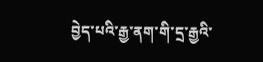བྱེད་པའི་རྒྱ་ནག་གི་དྲ་རྒྱའི་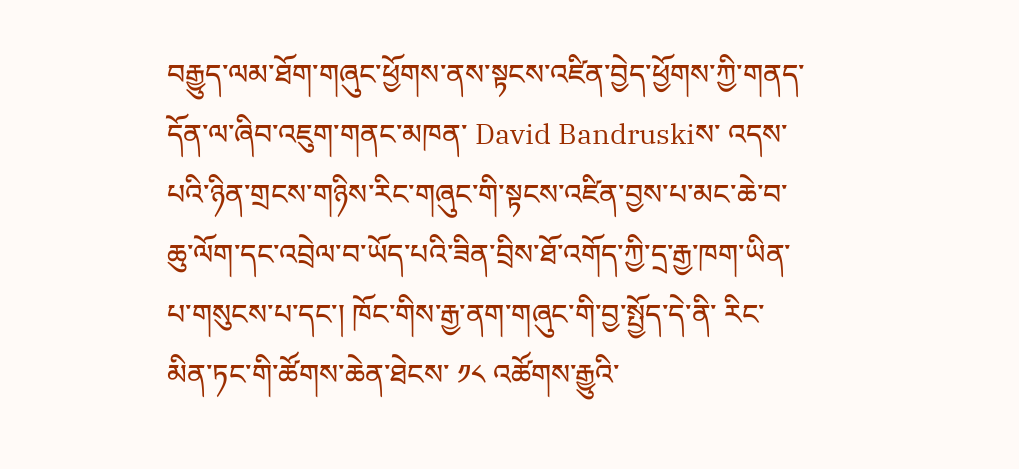བརྒྱུད་ལམ་ཐོག་གཞུང་ཕྱོགས་ནས་སྟངས་འཛིན་བྱེད་ཕྱོགས་ཀྱི་གནད་དོན་ལ་ཞིབ་འཇུག་གནང་མཁན་ David Bandruskiས་ འདས་པའི་ཉིན་གྲངས་གཉིས་རིང་གཞུང་གི་སྟངས་འཛིན་བྱས་པ་མང་ཆེ་བ་ཆུ་ལོག་དང་འབྲེལ་བ་ཡོད་པའི་ཟིན་བྲིས་ཐོ་འགོད་ཀྱི་དྲ་རྒྱ་ཁག་ཡིན་པ་གསུངས་པ་དང་། ཁོང་གིས་རྒྱ་ནག་གཞུང་གི་བྱ་སྤྱོད་དེ་ནི་ རིང་མིན་ཏང་གི་ཚོགས་ཆེན་ཐེངས་ ༡༨ འཚོགས་རྒྱུའི་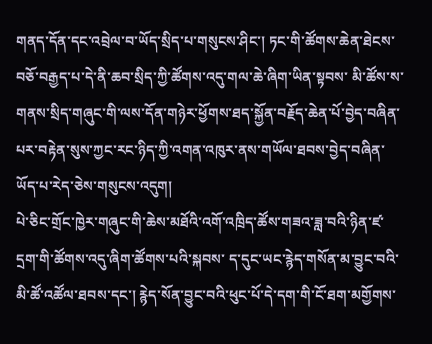གནད་དོན་དང་འབྲེལ་བ་ཡོད་སྲིད་པ་གསུངས་ཤིང་། ཏང་གི་ཚོགས་ཆེན་ཐེངས་བཅོ་བརྒྱད་པ་དེ་ནི་ཆབ་སྲིད་ཀྱི་ཚོགས་འདུ་གལ་ཆེ་ཞིག་ཡིན་སྟབས་ མི་ཚོས་ས་གནས་སྲིད་གཞུང་གི་ལས་དོན་གཉེར་ཕྱོགས་ཐད་སྐྱོན་བརྗོད་ཆེན་པོ་བྱེད་བཞིན་པར་བརྟེན་སུས་ཀྱང་རང་ཉིད་ཀྱི་འགན་འཁུར་ནས་གཡོལ་ཐབས་བྱེད་བཞིན་ཡོད་པ་རེད་ཅེས་གསུངས་འདུག།
པེ་ཅིང་གྲོང་ཁྱེར་གཞུང་གི་ཆེས་མཐོའི་འགོ་འཁྲིད་ཚོས་གཟའ་ཟླ་བའི་ཉིན་ཛ་དྲག་གི་ཚོགས་འདུ་ཞིག་ཚོགས་པའི་སྐབས་ ད་དུང་ཡང་རྙེད་གསོན་མ་བྱུང་བའི་མི་ཚོ་འཚོལ་ཐབས་དང་། རྙེད་སོན་བྱུང་བའི་ཕུང་པོ་དེ་དག་གི་ངོ་ཐག་མགྱོགས་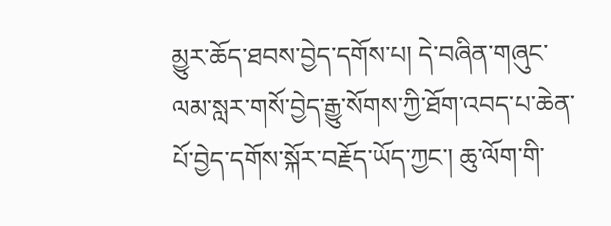མྱུར་ཆོད་ཐབས་བྱེད་དགོས་པ། དེ་བཞིན་གཞུང་ལམ་སླར་གསོ་བྱེད་རྒྱུ་སོགས་ཀྱི་ཐོག་འབད་པ་ཆེན་པོ་བྱེད་དགོས་སྐོར་བརྗོད་ཡོད་ཀྱང་། ཆུ་ལོག་གི་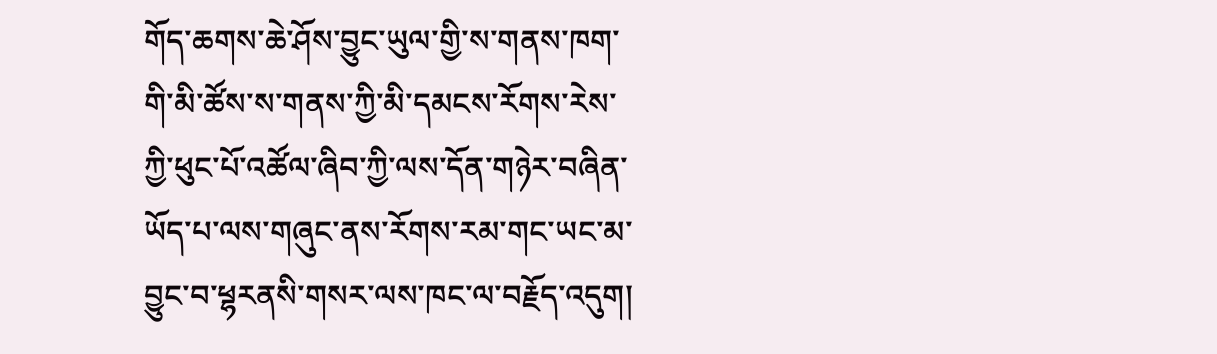གོད་ཆགས་ཆེ་ཤོས་བྱུང་ཡུལ་གྱི་ས་གནས་ཁག་གི་མི་ཚོས་ས་གནས་ཀྱི་མི་དམངས་རོགས་རེས་ཀྱི་ཕུང་པོ་འཚོལ་ཞིབ་ཀྱི་ལས་དོན་གཉེར་བཞིན་ཡོད་པ་ལས་གཞུང་ནས་རོགས་རམ་གང་ཡང་མ་བྱུང་བ་ཕྷརནསི་གསར་ལས་ཁང་ལ་བརྗོད་འདུག།